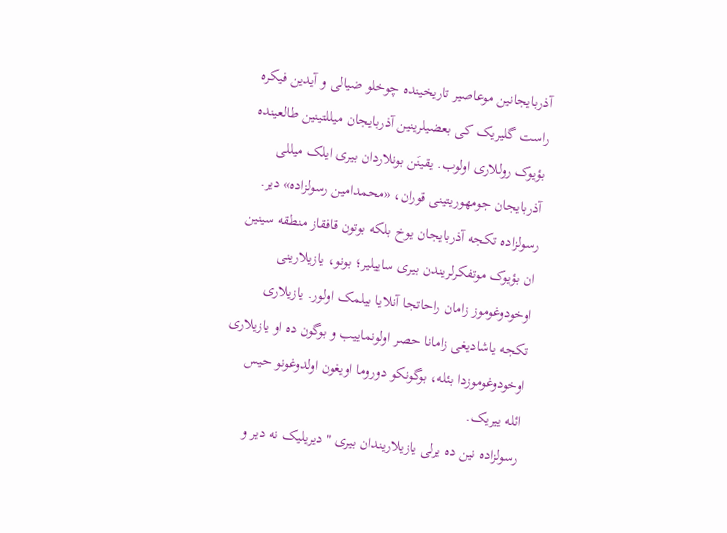آذربایجانین موعاصیر تاریخینده چوخلو ضیالی و آیدین فیکره راست گلیریک کی بعضیلرینین آذربایجان میللتینین طالعینده بؤیوک روللاری اولوب. یقینَن بونلاردان بیری ایلک میللی آذربایجان جومهوریتینی قوران، «محمدامین رسولزاده» دیر. رسولزاده تکجه آذربایجان یوخ بلکه بوتون قافقاز منطقه سینین ان بؤیوک موتفکرلریندن بیری ساییلیر؛ بونو، یازیلارینی اوخودوغوموز زامان راحاتجا آنلایا بیلمک اولور. یازیلاری تکجه یاشادیغی زامانا حصر اولونماییب و بوگون ده او یازیلاری اوخودوغوموزدا بئله، بوگونکو دوروما اویغون اولدوغونو حیس ائله يیریک.
رسولزاده نین ده يرلی یازیلاریندان بیری "دیریلیک نه دیر و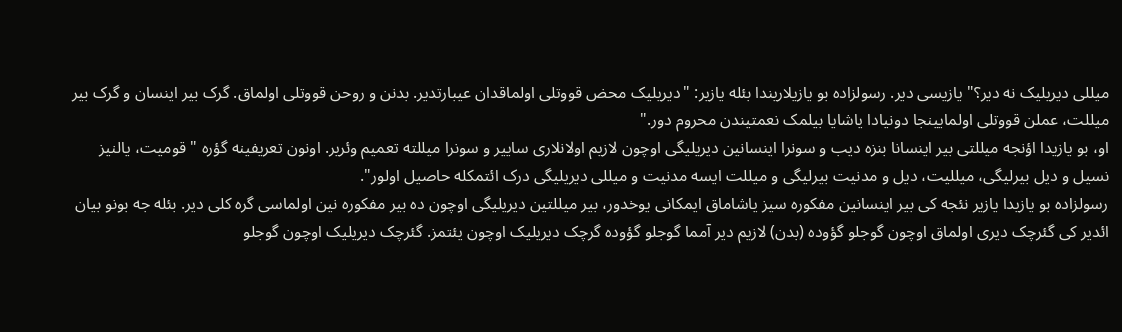میللی دیریلیک نه دیر؟" یازیسی دیر. رسولزاده بو یازیلاریندا بئله یازیر: "دیریلیک محض قووتلی اولماقدان عیبارتدیر. بدنن و روحن قووتلی اولماق. گرک بیر اینسان و گرک بیر میللت، عملن قووتلی اولمایینجا دونیادا یاشایا بیلمک نعمتیندن محروم دور."
او، بو یازیدا اؤنجه میللتی بیر اینسانا بنزه دیب و سونرا اینسانین دیریلیگی اوچون لازیم اولانلاری ساییر و سونرا میللته تعمیم وئریر. اونون تعریفینه گؤره "قومیت، یالنیز نسیل و دیل بیرلیگی، میللیت، دیل و مدنیت بیرلیگی و میللت ایسه مدنیت و میللی دیریلیگی درک ائتمکله حاصیل اولور".
رسولزاده بو یازیدا یازیر نئجه کی بیر اینسانین مفکوره سیز یاشاماق ایمکانی یوخدور، بیر میللتین دیریلیگی اوچون ده بیر مفکوره نین اولماسی گره کلی دیر. بئله جه بونو بیان ائدیر کی گئرچک دیری اولماق اوچون گوجلو گؤوده (بدن) لازیم دیر آمما گوجلو گؤوده گرچک دیریلیک اوچون یئتمز. گئرچک دیریلیک اوچون گوجلو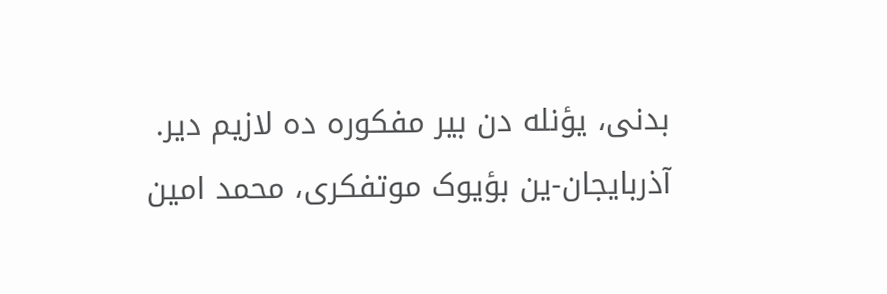بدنی، یؤنله دن بیر مفکوره ده لازیم دیر.
آذربایجان-ین بؤیوک موتفکری، محمد امین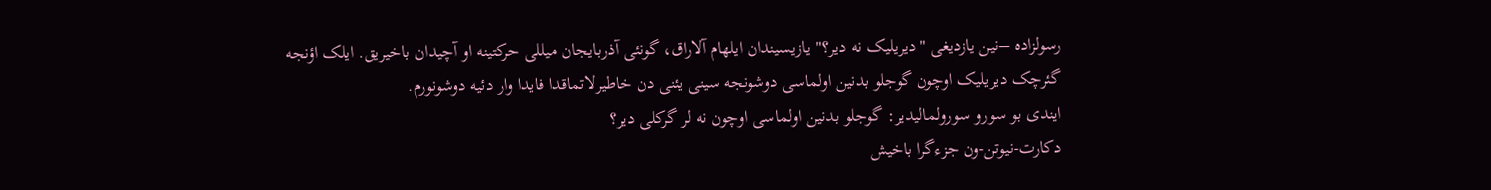رسولزاده –نین یازدیغی "دیریلیک نه دیر؟" یازیسیندان ایلهام آلاراق، گونئی آذربایجان میللی حرکتینه او آچیدان باخیریق. ایلک اؤنجه گئرچک دیریلیک اوچون گوجلو بدنین اولماسی دوشونجه سینی یئنی دن خاطیرلاتماقدا فایدا وار دئیه دوشونورم.
ایندی بو سورو سورولمالیدیر: گوجلو بدنین اولماسی اوچون نه لر گرکلی دیر؟
دکارت-نیوتن-ون جزءگرا باخیش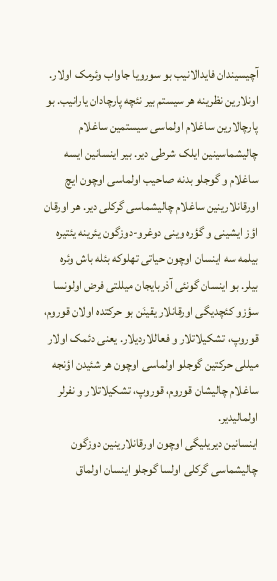آچیسیندان فایدالانیب بو سورویا جاواب وئرمک اولار. اونلارین نظرینه هر سیستم بیر نئچه پارچادان یارانیب. بو پارچالارین ساغلام اولماسی سیستمین ساغلام چالیشماسینین ایلک شرطی دیر. بیر اینسانین ایسه ساغلام و گوجلو بدنه صاحیب اولماسی اوچون ایچ اورقانلارینین ساغلام چالیشماسی گرکلی دیر. هر اورقان اؤز ایشینی و گؤره وینی دوغرو-دوزگون یئرینه یئتیره بیلمه سه اینسان اوچون حیاتی تهلوکه بئله باش وئره بیلر. بو اینسان گونئی آذربایجان میللتی فرض اولونسا سؤزو کئچدیگی اورقانلار یقینَن بو حرکتده اولان قوروم، قوروپ، تشکیلاتلار و فعاللاردیلار. یعنی دئمک اولار میللی حرکتین گوجلو اولماسی اوچون هر شئیدن اؤنجه ساغلام چالیشان قوروم، قوروپ، تشکیلاتلار و نفرلر اولمالیدیر.
اینسانین دیریلیگی اوچون اورقانلارینین دوزگون چالیشماسی گرکلی اولسا گوجلو اینسان اولماق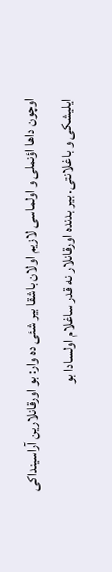اوچون داها اؤنملی و اولماسی لازیم اولان باشقا بیر شئی ده وار: بو اورقانلارین آراسینداکی ایلیشکی و باغلانتی. بیر بدنده اورقانلار نه قدر ساغلام اولسادا بو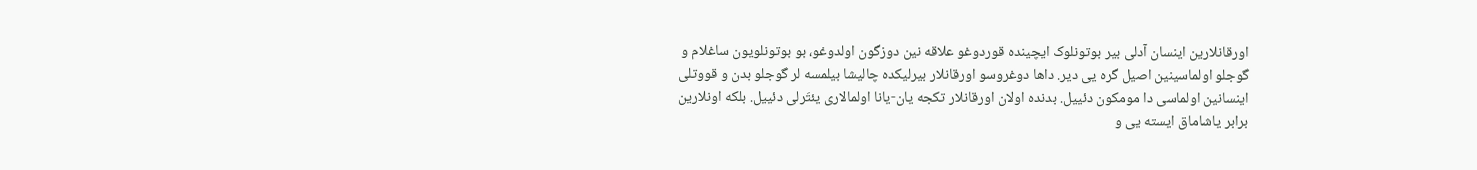اورقانلارین اینسان آدلی بیر بوتونلوک ایچینده قوردوغو علاقه نین دوزگون اولدوغو، بو بوتونلویون ساغلام و گوجلو اولماسینین اصیل گره یی دیر. داها دوغروسو اورقانلار بیرلیکده چالیشا بیلمسه لر گوجلو بدن و قووتلی اینسانین اولماسی دا مومکون دئییل. بدنده اولان اورقانلار تکجه یان-یانا اولمالاری یئتَرلی دئییل. بلکه اونلارین برابر یاشاماق ایسته يی و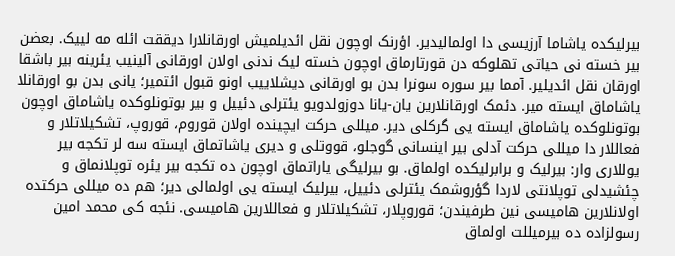بیرلیکده یاشاما آرزیسی دا اولمالیدیر. اؤرنک اوچون نقل ائدیلمیش اورقانلارا دیققت ائله مه لییک. بعضن بیر خسته نی حیاتی تهلوکه دن قورتارماق اوچون خسته لیک ندنی اولان اورقانی آلینیب یئرینه بیر باشقا اورقان نقل ائدیلیر. آمما بیر سوره سونرا بدن بو اورقانی دیشلاییب اونو قبول ائتمیر؛ یانی بدن بو اورقانلا یاشاماق ایسته میر. دئمک اورقانلارین یان-یانا دوزولدویو یئترلی دئییل و بیر بوتونلوکده یاشاماق اوچون بوتونلوکده یاشاماق ایسته یی گرکلی دیر. میللی حرکت ایچینده اولان قوروم، قوروپ، تشکیلاتلار و فعاللار دا میللی حرکت آدلی بیر اینسانی گوجلو، قووتلی و دیری یاشاتماق ایسته سه لر تکجه بیر یوللاری وار: بیرلیک و برابرلیکده اولماق. بو بیرلیگی یاراتماق اوچون ده تکجه بیر یئره توپلانماق و چئشیدلی توپلانتی لاردا گؤروشمک یئترلی دئییل، بیرلیک ایسته یی اولمالی دیر؛ هم ده میللی حرکتده اولانلارین هامیسی نین طرفیندن؛ قوروپلار، تشکیلاتلار و فعاللارین هامیسی. نئجه کی محمد امین رسولزاده ده بیرمیللت اولماق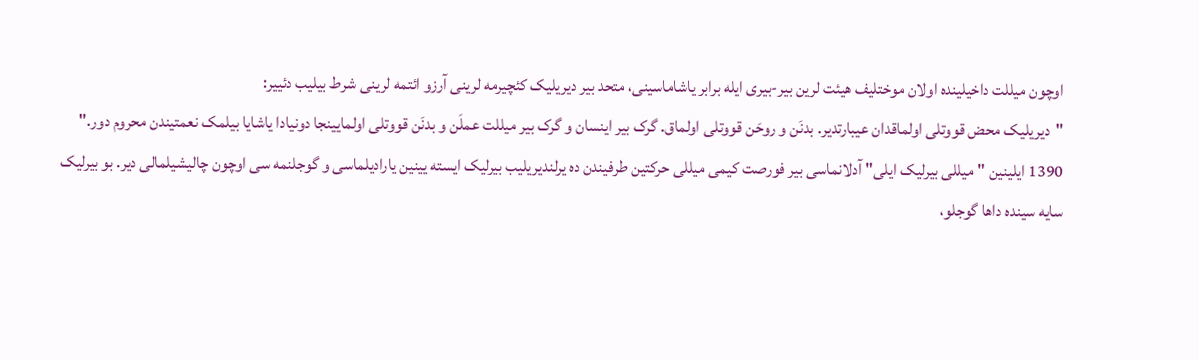اوچون میللت داخیلینده اولان موختلیف هیئت لرین بیر-بیری ایله برابر یاشاماسینی، متحد بیر دیریلیک کئچیرمه لرینی آرزو ائتمه لرینی شرط بیلیب دئییر:
"دیریلیک محض قووتلی اولماقدان عیبارتدیر. بدنَن و روحَن قووتلی اولماق. گرک بیر اینسان و گرک بیر میللت عملَن و بدنَن قووتلی اولمایینجا دونیادا یاشایا بیلمک نعمتیندن محروم دور."
1390 ایلینین "میللی بیرلیک ایلی" آدلانماسی بیر فورصت کیمی میللی حرکتین طرفیندن ده یرلندیریلیب بیرلیک ایسته یينین یارادیلماسی و گوجلنمه سی اوچون چالیشیلمالی دیر. بو بیرلیک سایه سینده داها گوجلو،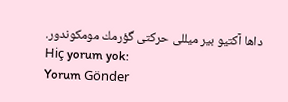داها آکتیو بیر میللی حرکتی گؤرمك مومكوندور.
Hiç yorum yok:
Yorum Gönder